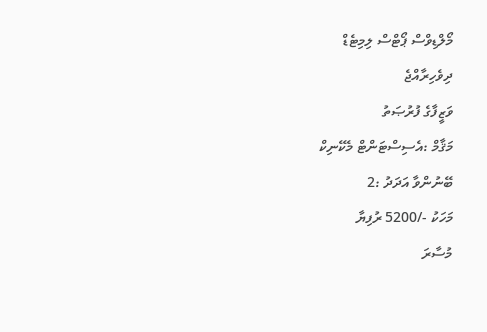މޯލްޑިވްސް ޕޯޓްސް ލިމިޓެޑް
ދިވެހިރާއްޖެ
ވަޒީފާގެ ފުރުޞަތު
މަޤާމް :އެސިސްޓަންޓް މެކޭނިކް
ބޭނުންވާ އަދަދު :2
މަހަކު -/5200 ރުފިޔާ
މުސާރަ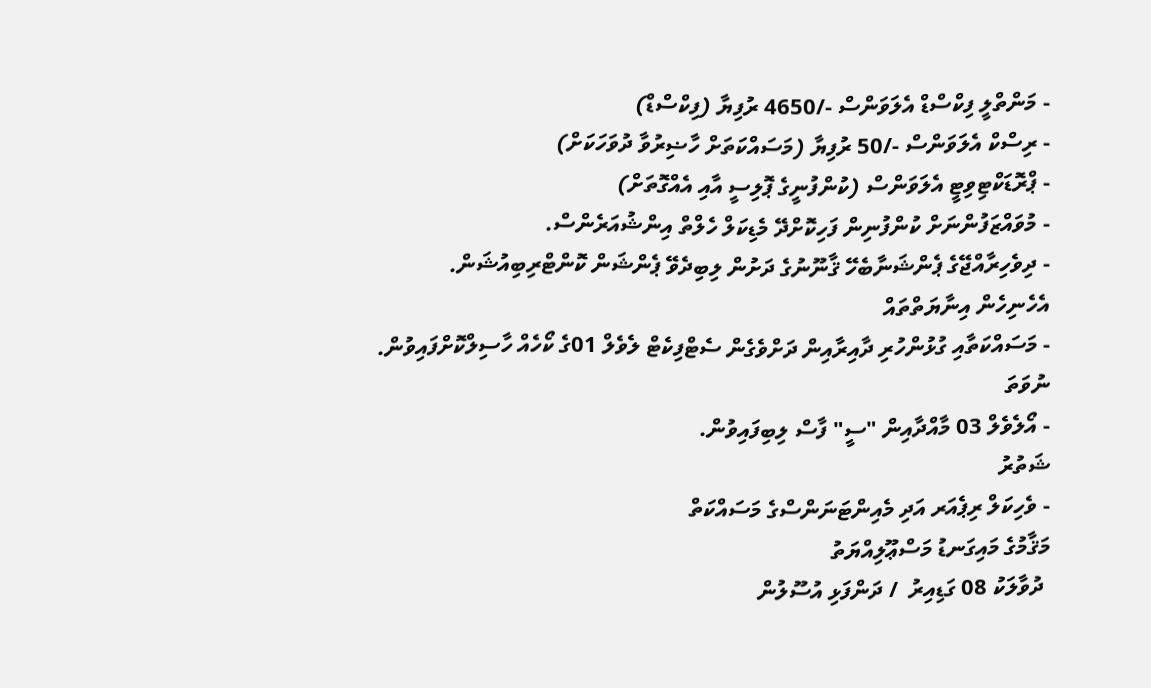- މަންތްލީ ފިކްސްޑް އެލަވަންސް -/4650 ރުފިޔާ (ފިކްސްޑް)
- ރިސްކް އެލަވަންސް -/50 ރުފިޔާ (މަސައްކަތަށް ހާޟިރުވާ ދުވަހަކަށް)
- ޕްރޮޑަކްޓިވިޓީ އެލަވަންސް (ކުންފުނީގެ ޕޮލިސީ އާއި އެއްގޮތަށް)
- މުވައްޒަފުންނަށް ކުންފުނިން ފަހިކޮށްދޭ މެޑިކަލް ހެލްތް އިންޝުއަރެންސް.
- ދިވެހިރާއްޖޭގެ ޕެންޝަނާބެހޭ ޤާނޫނުގެ ދަށުން ލިބިދެވޭ ޕެންޝަން ކޮންޓްރިބިއުޝަން.
އެހެނިހެން އިނާޔަތްތައް
- މަސައްކަތާއި ގުޅުންހުރި ދާއިރާއިން ދަށްވެގެން ސެޓްފިކެޓް ލެވެލް 01ގެ ކޯހެއް ހާސިލްކޮށްފައިވުން.
ނުވަތަ
- އޯލެވެލް 03 މާއްދާއިން "ސީ" ފާސް ލިބިފައިވުން.
ޝަތުރު
- ވެހިކަލް ރިޕެއަރ އަދި މެއިންޓަނަންސްގެ މަސައްކަތް
މަޤާމުގެ މައިގަނޑު މަސްޢޫލިއްޔަތު
 ދުވާލަކު 08 ގަޑިއިރު  / ދަންފަޅި އުސޫލުން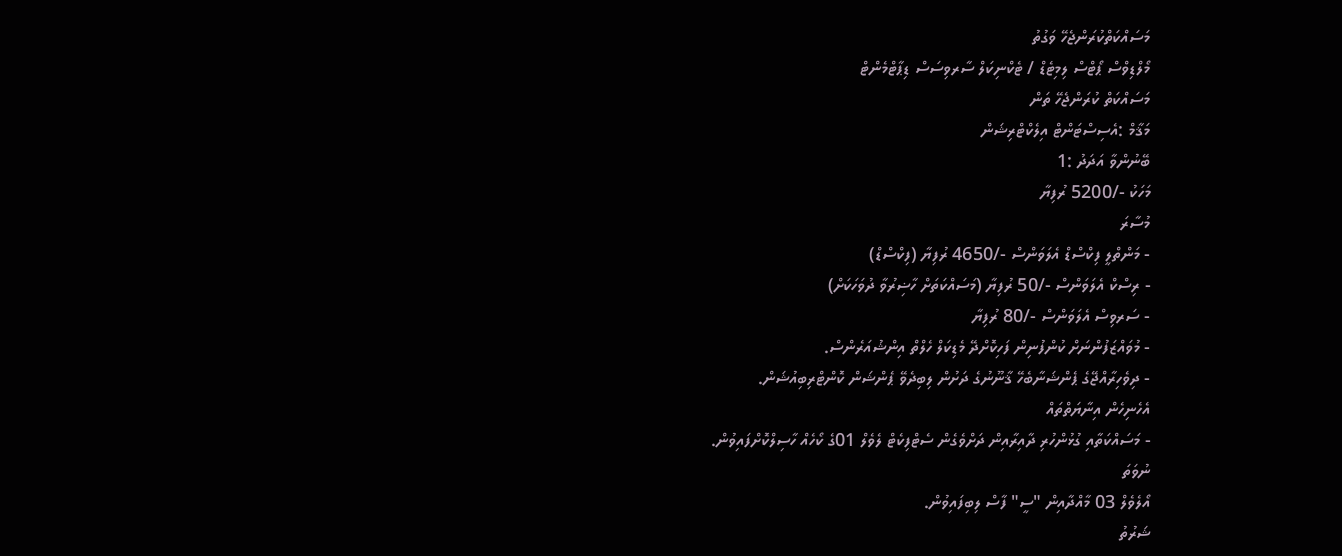މަސައްކަތްކުރަންޖެހޭ ވަގުތު
މޯލްޑިވްސް ޕޯޓްސް ލިމިޓެޑް / ޓެކްނިކަލް ސާރވިސަސް ޑިޕާޓްމެންޓް
މަސައްކަތް ކުރަންޖެހޭ ތަން
މަޤާމް :އެސިސްޓަންޓް އިލެކްޓްރިޝަން
ބޭނުންވާ އަދަދު :1
މަހަކު -/5200 ރުފިޔާ
މުސާރަ
- މަންތްލީ ފިކްސްޑް އެލަވަންސް -/4650 ރުފިޔާ (ފިކްސްޑް)
- ރިސްކް އެލަވަންސް -/50 ރުފިޔާ (މަސައްކަތަށް ހާޟިރުވާ ދުވަހަކަށް)
- ސަރވިސް އެލަވަންސް -/80 ރުފިޔާ
- މުވައްޒަފުންނަށް ކުންފުނިން ފަހިކޮށްދޭ މެޑިކަލް ހެލްތް އިންޝުއަރެންސް.
- ދިވެހިރާއްޖޭގެ ޕެންޝަނާބެހޭ ޤާނޫނުގެ ދަށުން ލިބިދެވޭ ޕެންޝަން ކޮންޓްރިބިއުޝަން.
އެހެނިހެން އިނާޔަތްތައް
- މަސައްކަތާއި ގުޅުންހުރި ދާއިރާއިން ދަށްވެގެން ސެޓްފިކެޓް ލެވެލް 01ގެ ކޯހެއް ހާސިލްކޮށްފައިވުން.
ނުވަތަ
އޯލެވެލް 03 މާއްދާއިން "ސީ" ފާސް ލިބިފައިވުން.
ޝަރުތު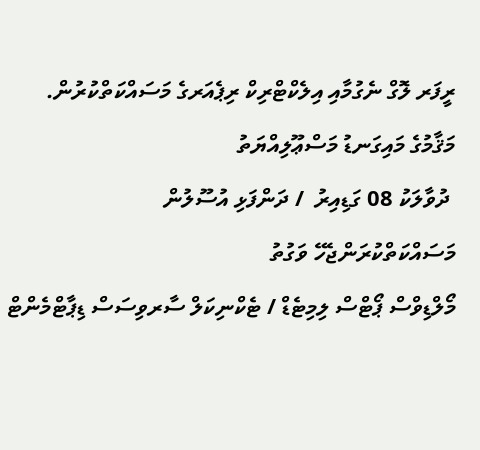ރީފަރ ލޮގް ނެގުމާއި އިލެކްޓްރިކް ރިޕެއަރގެ މަސައްކަތްކުރުން.
މަޤާމުގެ މައިގަނޑު މަސްޢޫލިއްޔަތު
 ދުވާލަކު 08 ގަޑިއިރު  / ދަންފަޅި އުސޫލުން
މަސައްކަތްކުރަންޖެހޭ ވަގުތު
މޯލްޑިވްސް ޕޯޓްސް ލިމިޓެޑް / ޓެކްނިކަލް ސާރވިސަސް ޑިޕާޓްމެންޓް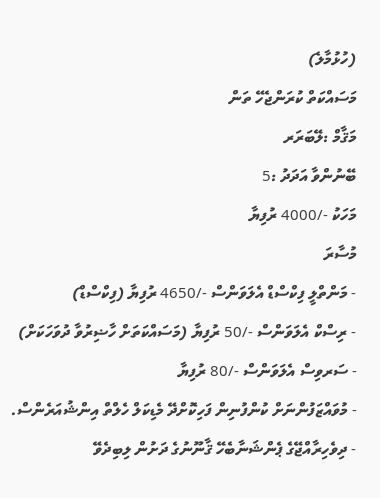(ހުޅުމާލެ)
މަސައްކަތް ކުރަންޖެހޭ ތަން
މަޤާމް :ލޭބަރަރ
ބޭނުންވާ އަދަދު :5
މަހަކު -/4000 ރުފިޔާ
މުސާރަ
- މަންތްލީ ފިކްސްޑް އެލަވަންސް -/4650 ރުފިޔާ (ފިކްސްޑް)
- ރިސްކް އެލަވަންސް -/50 ރުފިޔާ (މަސައްކަތަށް ހާޟިރުވާ ދުވަހަކަށް)
- ސަރވިސް އެލަވަންސް -/80 ރުފިޔާ
- މުވައްޒަފުންނަށް ކުންފުނިން ފަހިކޮށްދޭ މެޑިކަލް ހެލްތް އިންޝުއަރެންސް.
- ދިވެހިރާއްޖޭގެ ޕެންޝަނާބެހޭ ޤާނޫނުގެ ދަށުން ލިބިދެވޭ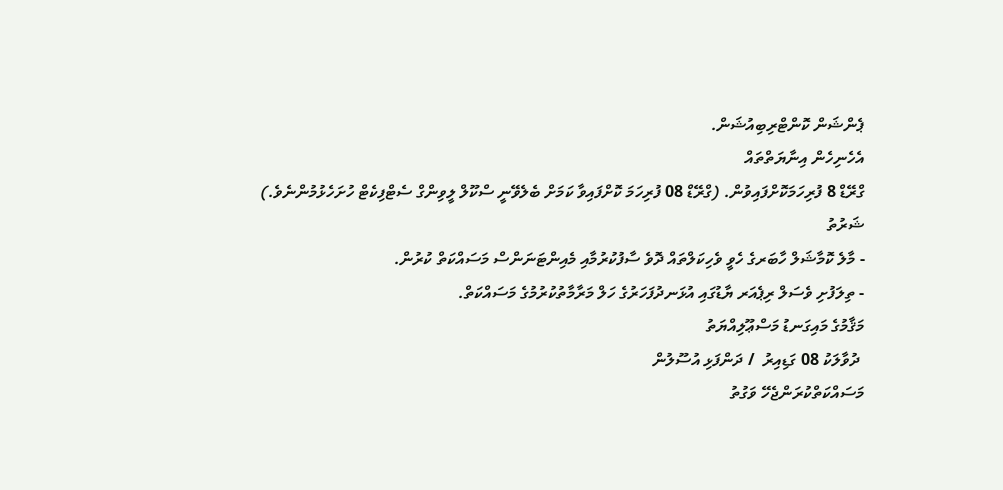ޕެންޝަން ކޮންޓްރިބިއުޝަން.
އެހެނިހެން އިނާޔަތްތައް
ގްރޭޑް 8 ފުރިހަމަކޮށްފައިވުން. (ގްރޭޑް 08 ފުރިހަމަ ކޮށްފައިވާ ކަމަށް ބެލެވޭނީ ސްކޫލް ލީވިންގް ސެޓްފިކެޓް ހުށަހެޅުމުންނެވެ.)
ޝަރުތު
- މާލެ ކޮމާޝަލް ހާބަރގެ ހެވީ ވެހިކަލްތައް ދޮވެ ސާފުކުރުމާއި މެއިންޓަނަންސް މަސައްކަތް ކުރުން.
- ތިލަފުށި ވެސަލް ރިޕެއަރ ޔާޑުގައި އުޅަނދުފަހަރުގެ ހަލް މަރާމާތުކުރުމުގެ މަސައްކަތް.
މަޤާމުގެ މައިގަނޑު މަސްޢޫލިއްޔަތު
 ދުވާލަކު 08 ގަޑިއިރު  / ދަންފަޅި އުސޫލުން
މަސައްކަތްކުރަންޖެހޭ ވަގުތު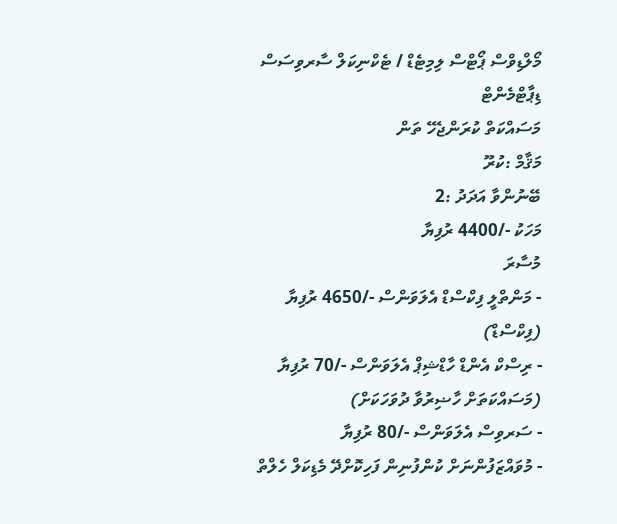މޯލްޑިވްސް ޕޯޓްސް ލިމިޓެޑް / ޓެކްނިކަލް ސާރވިސަސް ޑިޕާޓްމެންޓް
މަސައްކަތް ކުރަންޖެހޭ ތަން
މަޤާމް :ކުރޫ
ބޭނުންވާ އަދަދު :2
މަހަކު -/4400 ރުފިޔާ
މުސާރަ
- މަންތްލީ ފިކްސްޑް އެލަވަންސް -/4650 ރުފިޔާ (ފިކްސްޑް)
- ރިސްކް އެންޑް ހާޑްޝިޕް އެލަވަންސް -/70 ރުފިޔާ (މަސައްކަތަށް ހާޟިރުވާ ދުވަހަކަށް)
- ސަރވިސް އެލަވަންސް -/80 ރުފިޔާ
- މުވައްޒަފުންނަށް ކުންފުނިން ފަހިކޮށްދޭ މެޑިކަލް ހެލްތް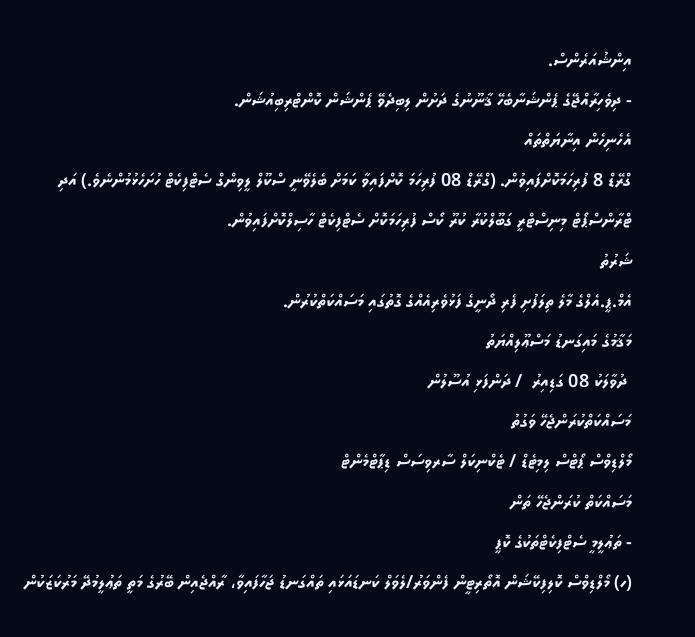އިންޝުއަރެންސް.
- ދިވެހިރާއްޖޭގެ ޕެންޝަނާބެހޭ ޤާނޫނުގެ ދަށުން ލިބިދެވޭ ޕެންޝަން ކޮންޓްރިބިއުޝަން.
އެހެނިހެން އިނާޔަތްތައް
ގްރޭޑް 8 ފުރިހަމަކޮށްފައިވުން. (ގްރޭޑް 08 ފުރިހަމަ ކޮށްފައިވާ ކަމަށް ބެލެވޭނީ ސްކޫލް ލީވިންގް ސެޓްފިކެޓް ހުށަހެޅުމުންނެވެ.) އަދި ޓްރާންސްޕޯޓް މިނިސްޓްރީ ގަބޫލްކުރާ ކުރޫ ކޯސް ފުރިހަމަކޮށް ސެޓްފިކެޓް ހާސިލްކޮށްފައިވުން.
ޝަރުތު
އެމް.ޕީ.އެލްގެ މާލެ ތިލަފުށި ފެރި ދޯނީގެ ފަޅުވެރިއެއްގެ ގޮތުގައި މަސައްކަތްކުރުން.
މަޤާމުގެ މައިގަނޑު މަސްޢޫލިއްޔަތު
 ދުވާލަކު 08 ގަޑިއިރު  / ދަންފަޅި އުސޫލުން
މަސައްކަތްކުރަންޖެހޭ ވަގުތު
މޯލްޑިވްސް ޕޯޓްސް ލިމިޓެޑް / ޓެކްނިކަލް ސާރވިސަސް ޑިޕާޓްމެންޓް
މަސައްކަތް ކުރަންޖެހޭ ތަން
- ތަޢުލީމީ ސެޓްފިކެޓްތަކުގެ ކޮޕީ
(ހ) މޯލްޑިވްސް ކޮލިފިކޭޝަން އޮތޯރިޓީން ފެންވަރު/ލެވަލް ކަނޑައަޅައި ތައްގަނޑު ޖަހާފައިވާ، ރާއްޖެއިން ބޭރުގެ މަތީ ތަޢުލީމުދޭ މަރުކަޒަކުން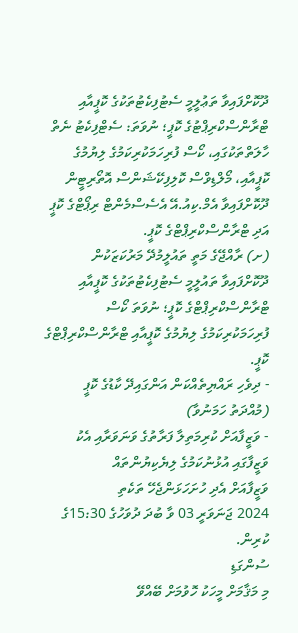ދޫކޮށްފައިވާ ތަޢުލީމީ ސެޓުފިކެޓުތަކުގެ ކޮޕީއާއި ޓްރާންސްކްރިޕްޓުގެ ކޮޕީ؛ ނުވަތަ: ސެޓްފިކެޓު ނެތް ހާލަތްތަކުގައި، ކޯސް ފުރިހަމަކުރިކަމުގެ ލިޔުމުގެ ކޮޕީއާއި، މޯލްޑިވްސް ކޮލިފިކޭޝަންސް އޮތޯރިޓީން ދޫކޮށްފައިވާ އެމް.ކިއު.އޭ އެސެސްމެންޓް ރިޕޯޓްގެ ކޮޕީ އަދި ޓްރާންސްކްރިޕްޓްގެ ކޮޕީ.
(ށ) ރާއްޖޭގެ މަތީ ތައުލީމުދޭ މަރުކަޒަކުން ދޫކޮށްފައިވާ ތައުލީމީ ސެޓުފިކެޓުތަކުގެ ކޮޕީއާއި ޓްރާންސްކްރިޕްޓްގެ ކޮޕީ؛ ނުވަތަ ކޯސް ފުރިހަމަކުރިކަމުގެ ލިޔުމުގެ ކޮޕީއާއި ޓްރާންސްކްރިޕްޓްގެ ކޮޕީ.
- ދިވެހި ރައްޔިތެއްކަން އަންގައިދޭ ކާޑުގެ ކޮޕީ (މުއްދަތު ހަމަނުވާ)
- ވަޒީފާއަށް ކުރިމަތިލާ ފަރާތުގެ ވަނަވަރާއި އެކު ވަޒީފާގައި އުޅުނުކަމުގެ ލިޔެކިޔުންތައް
ވަޒީފާއަށް އެދި ހުށަހަޅަންޖެހޭ ތަކެތި
2024 ޖަނަވަރީ 03 ވާ ބުދަ ދުވަހުގެ 15:30ގެ ކުރިން.
ސުންގަޑި
މި މަޤާމަށް މީހަކު ހޮވުމަށް ބޭއްވޭ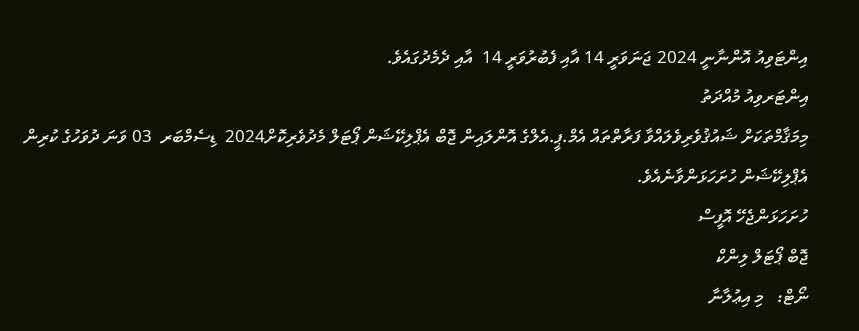އިންޓަވިއު އޮންނާނީ 2024 ޖަނަވަރީ 14 އާއި ފެބުރުވަރީ 14  އާއި ދެމެދުގައެވެ.
އިންޓަރވިއު މުއްދަތު
މިމަޤާމްތަކަށް ޝައުޤުވެރިވެލައްވާ ފަރާތްތައް އެމް.ޕީ.އެލްގެ އޮންލައިން ޖޮބް އެޕްލިކޭޝަން ޕޯޓަލް މެދުވެރިކޮށް2024  ޑިސެމްބަރ  03 ވަނަ ދުވަހުގެ ކުރިން އެޕްލިކޭޝަން ހުށަހަޅަންވާނެއެވެ.
ހުށަހަޅަންޖެހޭ އޮފީސް
ޖޮބް ޕޯޓަލް ލިންކް
ނޯޓް:   މި އިޢުލާނާ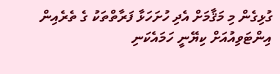ގުޅިގެން މި މަޤާމަށް އެދި ހުށަހަޅާ ފަރާތްތަކު ގެ ތެރެއިން އިންޓަވިއުއަށް ކިޔޭނީ ހަމައެކަނި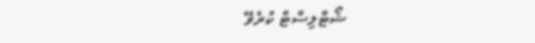ޝޯޓްލިސްޓް ކުރެވޭ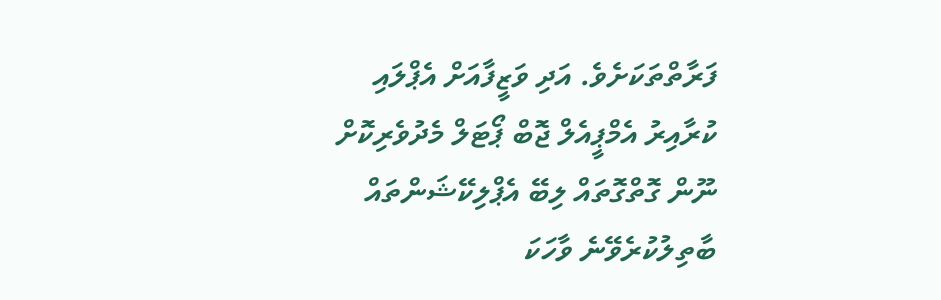ފަރާތްތަކަށެވެ. އަދި ވަޒީފާއަށް އެޕްލައި ކުރާއިރު އެމްޕީއެލް ޖޮބް ޕޯޓަލް މެދުވެރިކޮށް ނޫން ގޮތްގޮތައް ލިބޭ އެޕްލިކޭޝަންތައް ބާތިލުކުރެވޭނެ ވާހަކަ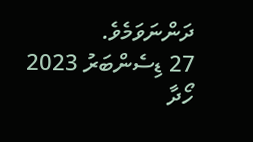ދަންނަވަމެވެ.
27 ޑިސެންބަރު 2023
ހޯދާ